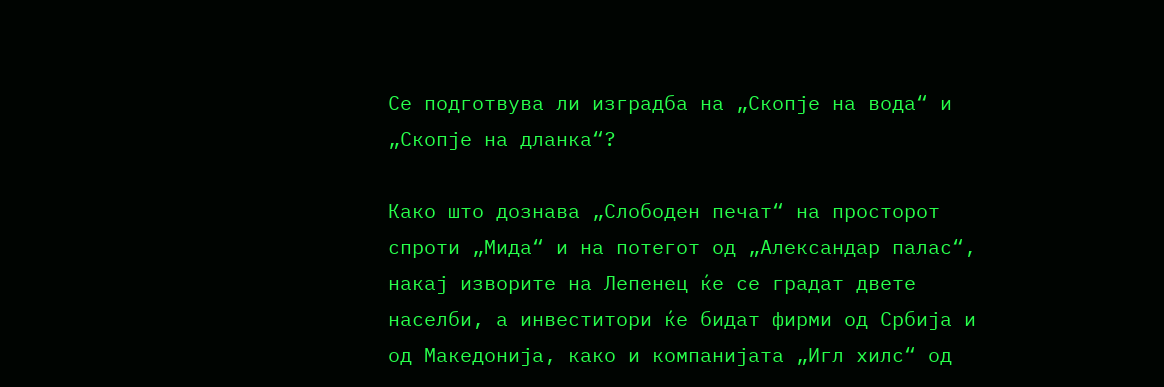Се подготвува ли изградба на „Скопје на вода“ и „Скопје на дланка“?

Како што дознава „Слободен печат“ на просторот спроти „Мида“ и на потегот од „Александар палас“, накај изворите на Лепенец ќе се градат двете населби, а инвеститори ќе бидат фирми од Србија и од Македонија, како и компанијата „Игл хилс“ од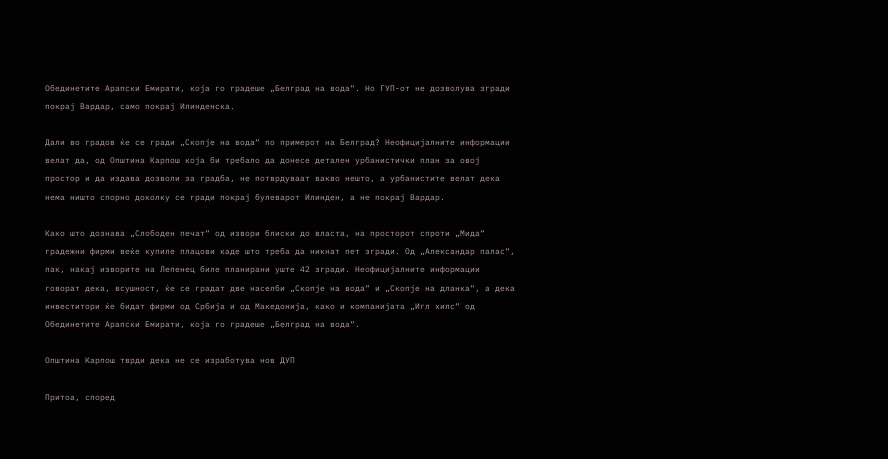Обединетите Арапски Емирати, која го градеше „Белград на вода“. Но ГУП-от не дозволува згради покрај Вардар, само покрај Илинденска.

Дали во градов ќе се гради „Скопје на вода“ по примерот на Белград? Неофицијалните информации велат да, од Општина Карпош која би требало да донесе детален урбанистички план за овој простор и да издава дозволи за градба, не потврдуваат вакво нешто, а урбанистите велат дека нема ништо спорно доколку се гради покрај булеварот Илинден, а не покрај Вардар.

Како што дознава „Слободен печат“ од извори блиски до власта, на просторот спроти „Мида“ градежни фирми веќе купиле плацови каде што треба да никнат пет згради. Од „Александар палас“, пак, накај изворите на Лепенец биле планирани уште 42 згради. Неофицијалните информации говорат дека, всушност, ќе се градат две населби „Скопје на вода“ и „Скопје на дланка“, а дека инвеститори ќе бидат фирми од Србија и од Македонија, како и компанијата „Игл хилс“ од Обединетите Арапски Емирати, која го градеше „Белград на вода“.

Општина Карпош тврди дека не се изработува нов ДУП

Притоа, според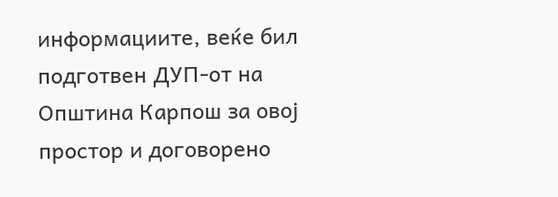информациите, веќе бил подготвен ДУП-от на Општина Карпош за овој простор и договорено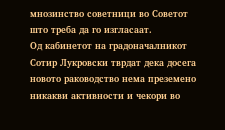мнозинство советници во Советот што треба да го изгласаат.
Од кабинетот на градоначалникот Сотир Лукровски тврдат дека досега новото раководство нема преземено никакви активности и чекори во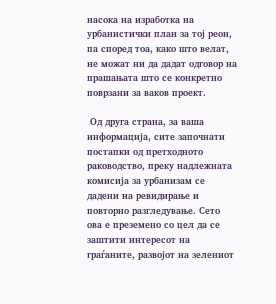насока на изработка на урбанистички план за тој реон, па според тоа, како што велат, не можат ни да дадат одговор на прашањата што се конкретно поврзани за ваков проект.

 Од друга страна, за ваша информација, сите започнати постапки од претходното раководство, преку надлежната комисија за урбанизам се дадени на ревидирање и повторно разгледување. Сето ова е преземено со цел да се заштити интересот на граѓаните, развојот на зелениот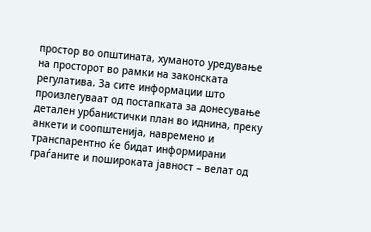простор во општината, хуманото уредување на просторот во рамки на законската регулатива. За сите информации што произлегуваат од постапката за донесување детален урбанистички план во иднина, преку анкети и соопштенија, навремено и транспарентно ќе бидат информирани граѓаните и пошироката јавност – велат од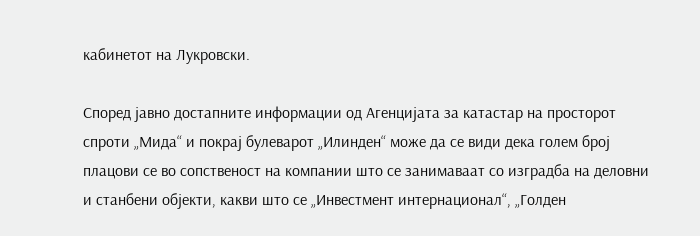кабинетот на Лукровски.

Според јавно достапните информации од Агенцијата за катастар на просторот спроти „Мида“ и покрај булеварот „Илинден“ може да се види дека голем број плацови се во сопственост на компании што се занимаваат со изградба на деловни и станбени објекти, какви што се „Инвестмент интернационал“, „Голден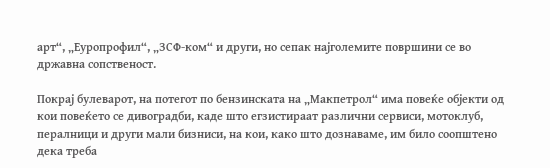арт“, „Еуропрофил“, „ЗСФ-ком“ и други, но сепак најголемите површини се во државна сопственост.

Покрај булеварот, на потегот по бензинската на „Макпетрол“ има повеќе објекти од кои повеќето се дивоградби, каде што егзистираат различни сервиси, мотоклуб, пералници и други мали бизниси, на кои, како што дознаваме, им било соопштено дека треба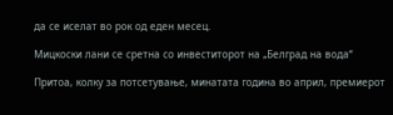да се иселат во рок од еден месец.

Мицкоски лани се сретна со инвеститорот на „Белград на вода“

Притоа, колку за потсетување, минатата година во април, премиерот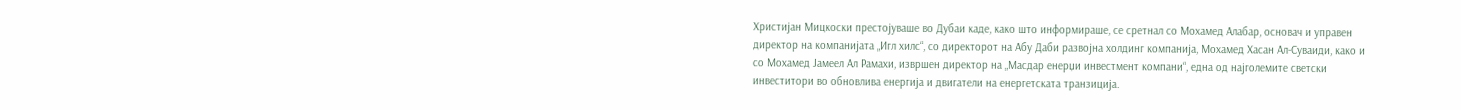Христијан Мицкоски престојуваше во Дубаи каде, како што информираше, се сретнал со Мохамед Алабар, основач и управен директор на компанијата „Игл хилс“, со директорот на Абу Даби развојна холдинг компанија, Мохамед Хасан Ал-Суваиди, како и со Мохамед Јамеел Ал Рамахи, извршен директор на „Масдар енерџи инвестмент компани“, една од најголемите светски инвеститори во обновлива енергија и двигатели на енергетската транзиција.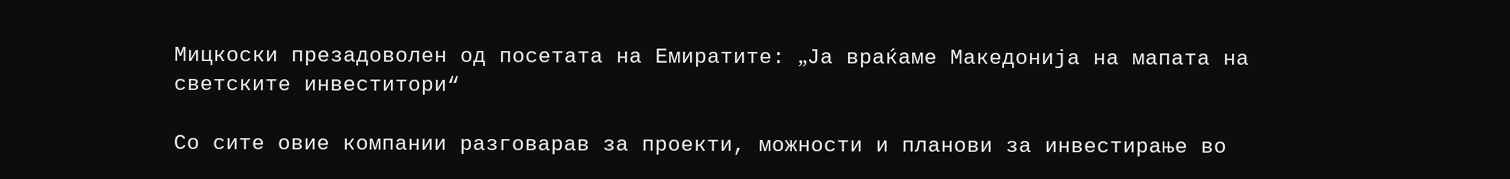Мицкоски презадоволен од посетата на Емиратите: „Jа враќаме Македонија на мапата на светските инвеститори“

Со сите овие компании разговарав за проекти, можности и планови за инвестирање во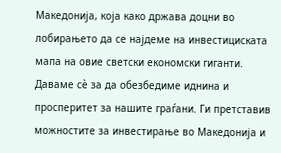Македонија, која како држава доцни во лобирањето да се најдеме на инвестициската мапа на овие светски економски гиганти. Даваме сѐ за да обезбедиме иднина и просперитет за нашите граѓани. Ги претставив можностите за инвестирање во Македонија и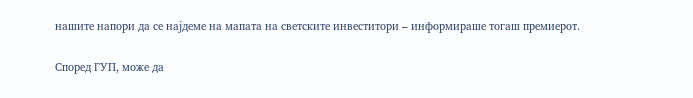нашите напори да се најдеме на мапата на светските инвеститори – информираше тогаш премиерот.

Според ГУП, може да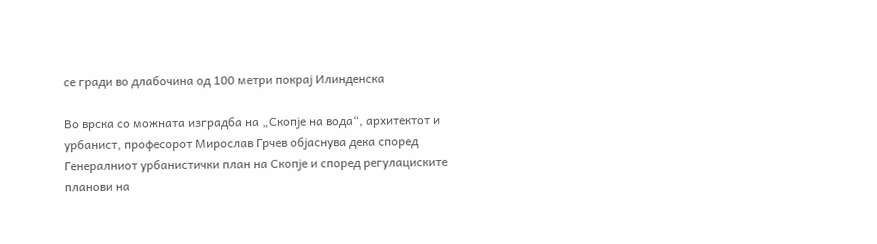се гради во длабочина од 100 метри покрај Илинденска

Во врска со можната изградба на „Скопје на вода“, архитектот и урбанист, професорот Мирослав Грчев објаснува дека според Генералниот урбанистички план на Скопје и според регулациските планови на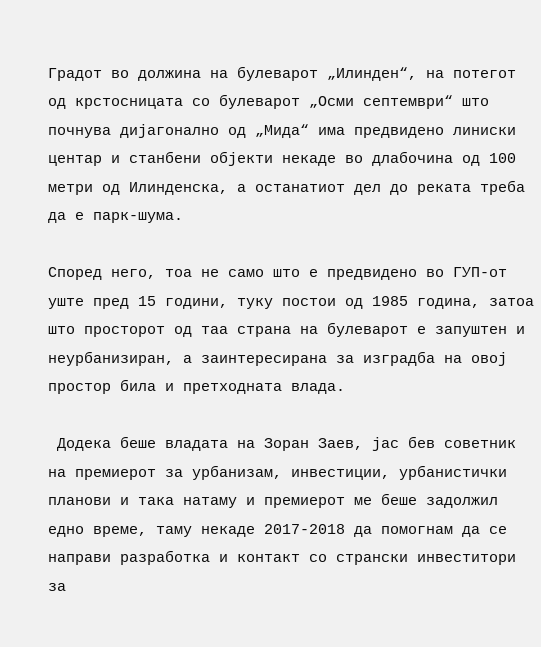Градот во должина на булеварот „Илинден“, на потегот од крстосницата со булеварот „Осми септември“ што почнува дијагонално од „Мида“ има предвидено линиски центар и станбени објекти некаде во длабочина од 100 метри од Илинденска, а останатиот дел до реката треба да е парк-шума.

Според него, тоа не само што е предвидено во ГУП-от уште пред 15 години, туку постои од 1985 година, затоа што просторот од таа страна на булеварот е запуштен и неурбанизиран, а заинтересирана за изградба на овој простор била и претходната влада.

 Додека беше владата на Зоран Заев, јас бев советник на премиерот за урбанизам, инвестиции, урбанистички планови и така натаму и премиерот ме беше задолжил едно време, таму некаде 2017-2018 да помогнам да се направи разработка и контакт со странски инвеститори за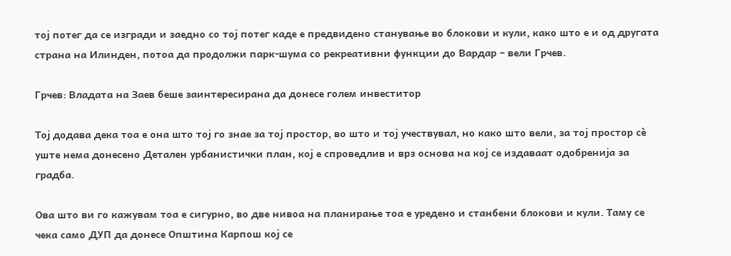тој потег да се изгради и заедно со тој потег каде е предвидено станување во блокови и кули, како што е и од другата страна на Илинден, потоа да продолжи парк-шума со рекреативни функции до Вардар – вели Грчев.

Грчев: Владата на Заев беше заинтересирана да донесе голем инвеститор

Тој додава дека тоа е она што тој го знае за тој простор, во што и тој учествувал, но како што вели, за тој простор сѐ уште нема донесено Детален урбанистички план, кој е спроведлив и врз основа на кој се издаваат одобренија за градба.

Ова што ви го кажувам тоа е сигурно, во две нивоа на планирање тоа е уредено и станбени блокови и кули. Таму се чека само ДУП да донесе Општина Карпош кој се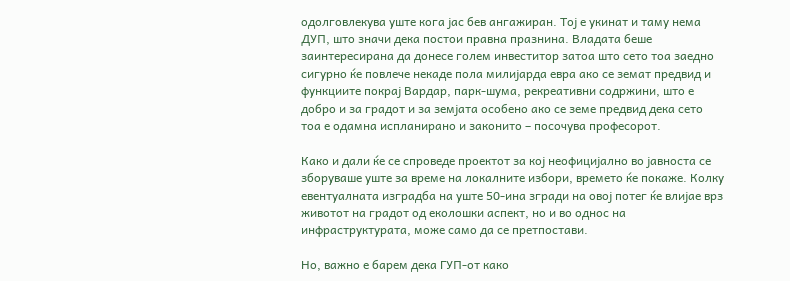одолговлекува уште кога јас бев ангажиран. Тој е укинат и таму нема ДУП, што значи дека постои правна празнина. Владата беше заинтересирана да донесе голем инвеститор затоа што сето тоа заедно сигурно ќе повлече некаде пола милијарда евра ако се земат предвид и функциите покрај Вардар, парк-шума, рекреативни содржини, што е добро и за градот и за земјата особено ако се земе предвид дека сето тоа е одамна испланирано и законито – посочува професорот.

Како и дали ќе се спроведе проектот за кој неофицијално во јавноста се зборуваше уште за време на локалните избори, времето ќе покаже. Колку евентуалната изградба на уште 50-ина згради на овој потег ќе влијае врз животот на градот од еколошки аспект, но и во однос на инфраструктурата, може само да се претпостави.

Но, важно е барем дека ГУП-от како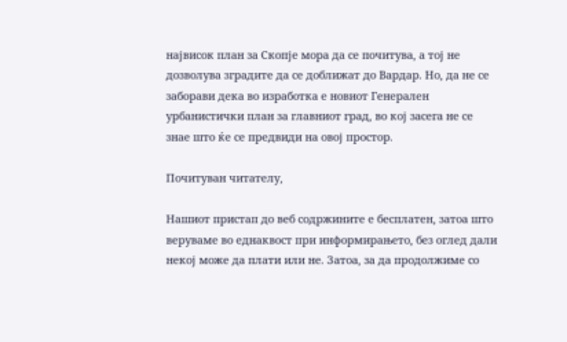највисок план за Скопје мора да се почитува, а тој не дозволува зградите да се доближат до Вардар. Но, да не се заборави дека во изработка е новиот Генерален урбанистички план за главниот град, во кој засега не се знае што ќе се предвиди на овој простор.

Почитуван читателу,

Нашиот пристап до веб содржините е бесплатен, затоа што веруваме во еднаквост при информирањето, без оглед дали некој може да плати или не. Затоа, за да продолжиме со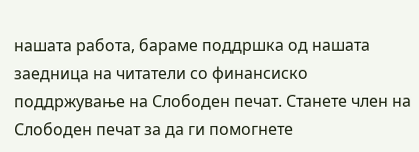нашата работа, бараме поддршка од нашата заедница на читатели со финансиско поддржување на Слободен печат. Станете член на Слободен печат за да ги помогнете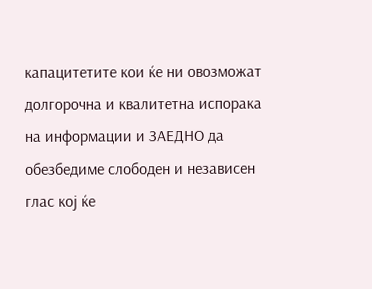капацитетите кои ќе ни овозможат долгорочна и квалитетна испорака на информации и ЗАЕДНО да обезбедиме слободен и независен глас кој ќе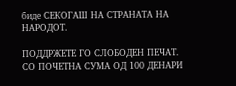биде СЕКОГАШ НА СТРАНАТА НА НАРОДОТ.

ПОДДРЖЕТЕ ГО СЛОБОДЕН ПЕЧАТ.
СО ПОЧЕТНА СУМА ОД 100 ДЕНАРИ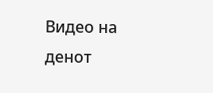Видео на денот